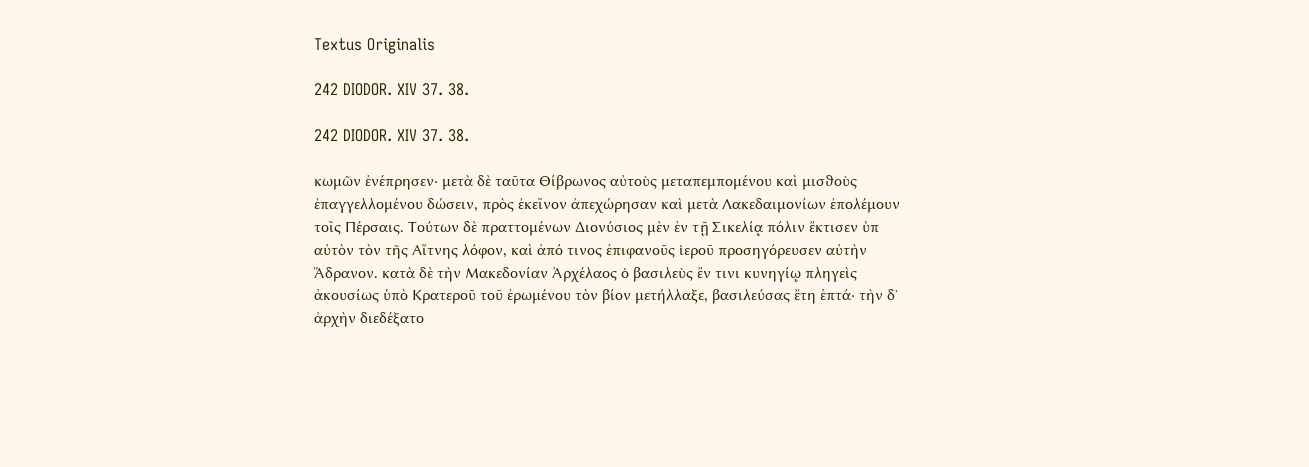Textus Originalis

242 DIODOR. XIV 37. 38.

242 DIODOR. XIV 37. 38.

κωμῶν ἐνέπρησεν· μετὰ δὲ ταῦτα Θίβρωνος αὐτοὺς μεταπεμπομένου καὶ μισϑοὺς ἐπαγγελλομένου δώσειν, πρὸς ἐκεῖνον ἀπεχώρησαν καὶ μετὰ Λακεδαιμονίων ἐπολέμουν τοῖς Πέρσαις. Τούτων δὲ πραττομένων Διονύσιος μὲν ἐν τῇ Σικελίᾳ πόλιν ἔκτισεν ὑπ αὐτὸν τὸν τῆς Αἴτνης λόφον, καὶ ἀπό τινος ἐπιφανοῦς ἱεροῦ προσηγόρευσεν αὐτὴν Ἄδρανον. κατὰ δὲ τὴν Μακεδονίαν Ἀρχέλαος ὁ βασιλεὺς ἔν τινι κυνηγίῳ πληγεὶς ἀκουσίως ὑπὸ Κρατεροῦ τοῦ ἐρωμένου τὸν βίον μετήλλαξε, βασιλεύσας ἔτη ἑπτά· τὴν δ᾽ ἀρχὴν διεδέξατο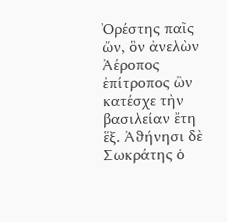Ὀρέστης παῖς ὤν, ὃν ἀνελὼν Ἀέροπος ἐπίτροπος ὢν κατέσχε τὴν βασιλείαν ἔτη ἕξ. Ἀϑήνησι δὲ Σωκράτης ὁ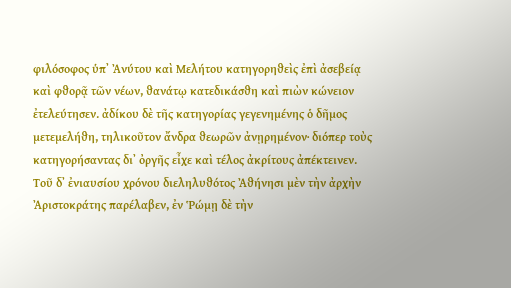φιλόσοφος ὑπ᾽ Ἀνύτου καὶ Μελήτου κατηγορηϑεὶς ἐπὶ ἀσεβείᾳ καὶ φϑορᾷ τῶν νέων, ϑανάτῳ κατεδικάσϑη καὶ πιὼν κώνειον ἐτελεύτησεν. ἀδίκου δὲ τῆς κατηγορίας γεγενημένης ὁ δῆμος μετεμελήϑη, τηλικοῦτον ἄνδρα ϑεωρῶν ἀνῃρημένον· διόπερ τοὺς κατηγορήσαντας δι᾽ ὀργῆς εἶχε καὶ τέλος ἀκρίτους ἀπέκτεινεν. Τοῦ δ᾽ ἐνιαυσίου χρόνου διεληλυϑότος Ἀϑήνησι μὲν τὴν ἀρχὴν Ἀριστοκράτης παρέλαβεν, ἐν Ῥώμῃ δὲ τὴν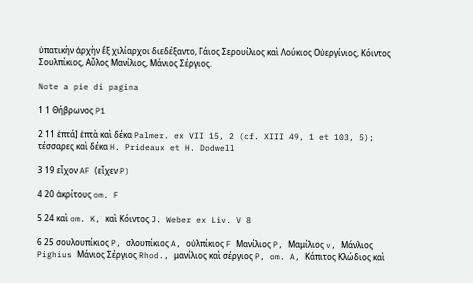ὑπατικὴν ἀρχὴν ἕξ χιλίαρχοι διεδέξαντο, Γάιος Σερουίλιος καὶ Λούκιος Οὐεργίνιος, Κόιντος Σουλπίκιος, Αὖλος Μανίλιος, Μάνιος Σέργιος.

Note a pie di pagina

1 1 Θήβρωνος P1

2 11 ἑπτά] ἑπτὰ καὶ δέκα Palmer. ex VII 15, 2 (cf. XIII 49, 1 et 103, 5); τέσσαρες καὶ δέκα H. Prideaux et H. Dodwell

3 19 εἶχον AF (εἶχεν P)

4 20 ἀκρίτους om. F

5 24 καὶ om. K, καὶ Κόιντος J. Weber ex Liv. V 8

6 25 σουλουπίκιος P, σλουπίκιος A, οὐλπίκιος F Μανίλιος P, Μαμίλιος v, Μάνλιος Pighius Μάνιος Σέργιος Rhod., μανίλιος καὶ σέργιος P, om. A, Κάπιτος Κλώδιος καὶ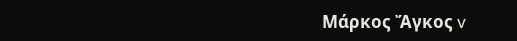Μάρκος Ἄγκος v